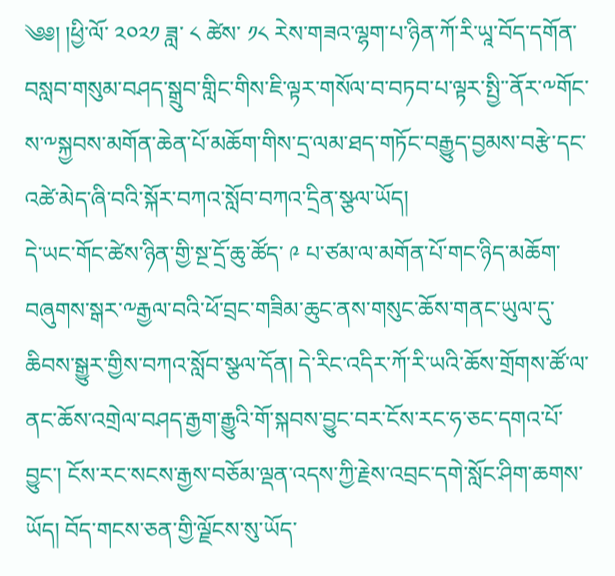༄༅། །ཕྱི་ལོ་ ༢༠༢༡ ཟླ་ ༨ ཚེས་ ༡༨ རེས་གཟའ་ལྷག་པ་ཉིན་ཀོ་རི་ཡཱ་བོད་དགོན་བསླབ་གསུམ་བཤད་སྒྲུབ་གླིང་གིས་ཇི་ལྟར་གསོལ་བ་བཏབ་པ་ལྟར་སྤྱི་་ནོར་༸གོང་ས་༸སྐྱབས་མགོན་ཆེན་པོ་མཆོག་གིས་དྲ་ལམ་ཐད་གཏོང་བརྒྱུད་བྱམས་བརྩེ་དང་འཚེ་མེད་ཞི་བའི་སྐོར་བཀའ་སློབ་བཀའ་དྲིན་སྩལ་ཡོད།
དེ་ཡང་གོང་ཚེས་ཉིན་གྱི་སྔ་དྲོ་ཆུ་ཚོད་ ༩ པ་ཙམ་ལ་མགོན་པོ་གང་ཉིད་མཆོག་བཞུགས་སྒར་༸རྒྱལ་བའི་ཕོ་བྲང་གཟིམ་ཆུང་ནས་གསུང་ཆོས་གནང་ཡུལ་དུ་ཆིབས་སྒྱུར་གྱིས་བཀའ་སློབ་སྩལ་དོན། དེ་རིང་འདིར་ཀོ་རི་ཡའི་ཆོས་གྲོགས་ཚོ་ལ་ནང་ཆོས་འགྲེལ་བཤད་རྒྱག་རྒྱུའི་གོ་སྐབས་བྱུང་བར་ངོས་རང་ཧ་ཅང་དགའ་པོ་བྱུང་། ངོས་རང་སངས་རྒྱས་བཅོམ་ལྡན་འདས་ཀྱི་རྗེས་འབྲང་དགེ་སློང་ཤིག་ཆགས་ཡོད། བོད་གངས་ཅན་གྱི་ལྗོངས་སུ་ཡོད་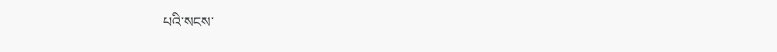པའི་སངས་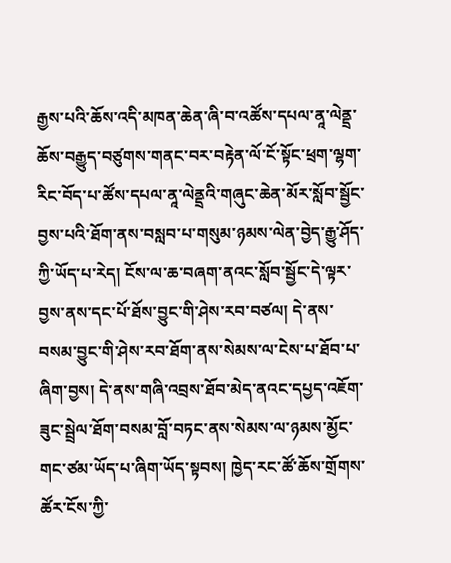རྒྱས་པའི་ཆོས་འདི་མཁན་ཆེན་ཞི་བ་འཚོས་དཔལ་ནཱ་ལེནྡྲ་ཆོས་བརྒྱུད་བཙུགས་གནང་བར་བརྟེན་ལོ་ངོ་སྟོང་ཕྲག་ལྷག་རིང་བོད་པ་ཚོས་དཔལ་ནཱ་ལེནྡྲའི་གཞུང་ཆེན་མོར་སློབ་སྦྱོང་བྱས་པའི་ཐོག་ནས་བསླབ་པ་གསུམ་ཉམས་ལེན་བྱེད་རྒྱུ་ཤོད་ཀྱི་ཡོད་པ་རེད། ངོས་ལ་ཆ་བཞག་ནའང་སློབ་སྦྱོང་དེ་ལྟར་བྱས་ནས་དང་པོ་ཐོས་བྱུང་གི་ཤེས་རབ་བཙལ། དེ་ནས་བསམ་བྱུང་གི་ཤེས་རབ་ཐོག་ནས་སེམས་ལ་ངེས་པ་ཐོབ་པ་ཞིག་བྱས། དེ་ནས་གཞི་འབྲས་ཐོབ་མེད་ནའང་དཔྱད་འཇོག་ཟུང་སྦྲེལ་ཐོག་བསམ་བློ་བཏང་ནས་སེམས་ལ་ཉམས་མྱོང་གང་ཙམ་ཡོད་པ་ཞིག་ཡོད་སྟབས། ཁྱེད་རང་ཚོ་ཆོས་གྲོགས་ཚོར་ངོས་ཀྱི་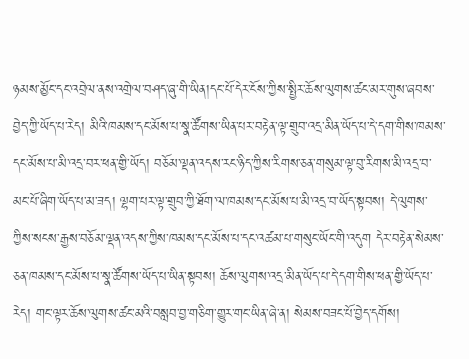ཉམས་མྱོང་དང་འབྲེལ་ནས་འགྲེལ་བཤད་ཞུ་གི་ཡིན།དང་པོ་དེར་ངོས་ཀྱིས་སྤྱིར་ཆོས་ལུགས་ཚང་མར་གུས་ཞབས་བྱེད་ཀྱི་ཡོད་པ་རེད། མིའི་ཁམས་དང་མོས་པ་སྣ་ཚོགས་ཡིན་པར་བརྟེན་ལྟ་གྲུབ་འདྲ་མིན་ཡོད་པ་དེ་དག་གིས་ཁམས་དང་མོས་པ་མི་འདྲ་བར་ཕན་གྱི་ཡོད། བཅོམ་ལྡན་འདས་རང་ཉིད་ཀྱིས་རིགས་ཅན་གསུམ་ལྟ་བུ་རིགས་མི་འདྲ་བ་མང་པོ་ཞིག་ཡོད་པ་མ་ཟད། ལྷག་པར་ལྟ་གྲུབ་ཀྱི་ཐོག་ལ་ཁམས་དང་མོས་པ་མི་འདྲ་བ་ཡོད་སྟབས། དེ་ལུགས་ཀྱིས་སངས་རྒྱས་བཅོམ་ལྡན་འདས་ཀྱིས་ཁམས་དང་མོས་པ་དང་འཚམ་པ་གསུང་ཡོང་གི་འདུག དེར་བརྟེན་སེམས་ཅན་ཁམས་དང་མོས་པ་སྣ་ཚོགས་ཡོད་པ་ཡིན་སྟབས། ཆོས་ལུགས་འདྲ་མིན་ཡོད་པ་དེ་དག་གིས་ཕན་གྱི་ཡོད་པ་རེད། གང་ལྟར་ཆོས་ལུགས་ཚང་མའི་བསླབ་བྱ་གཅིག་གྱུར་གང་ཡིན་ཞེ་ན། སེམས་བཟང་པོ་བྱེད་དགོས།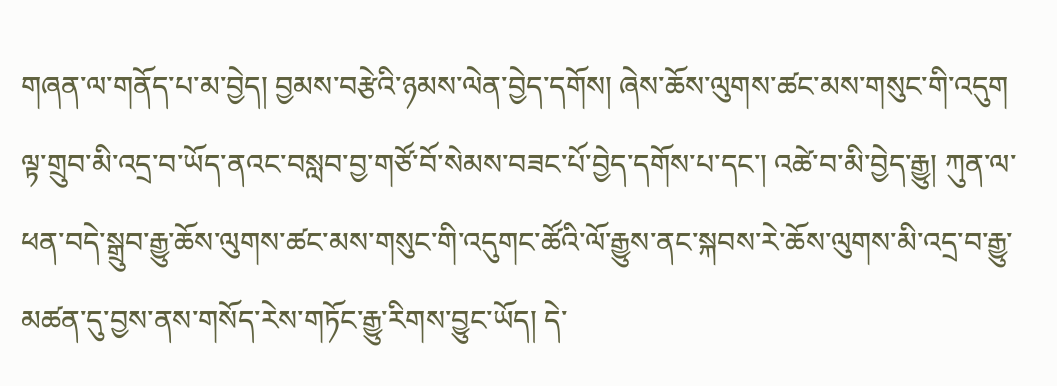གཞན་ལ་གནོད་པ་མ་བྱེད། བྱམས་བརྩེའི་ཉམས་ལེན་བྱེད་དགོས། ཞེས་ཆོས་ལུགས་ཚང་མས་གསུང་གི་འདུག ལྟ་གྲུབ་མི་འདྲ་བ་ཡོད་ནའང་བསླབ་བྱ་གཙོ་བོ་སེམས་བཟང་པོ་བྱེད་དགོས་པ་དང་། འཚེ་བ་མི་བྱེད་རྒྱུ། ཀུན་ལ་ཕན་བདེ་སྒྲུབ་རྒྱུ་ཆོས་ལུགས་ཚང་མས་གསུང་གི་འདུགང་ཚོའི་ལོ་རྒྱུས་ནང་སྐབས་རེ་ཆོས་ལུགས་མི་འདྲ་བ་རྒྱུ་མཚན་དུ་བྱས་ནས་གསོད་རེས་གཏོང་རྒྱུ་རིགས་བྱུང་ཡོད། དེ་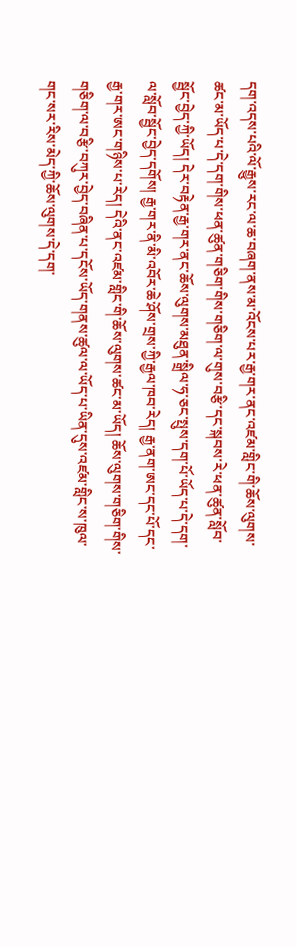དག་འདས་པའི་ལོ་རྒྱུས་རང་ལ་ཆ་བཞག་ནས་མ་འོངས་པར་རྒྱ་གར་ནང་འཛམ་གླིང་གི་ཆོས་ལུགས་ཚང་མ་ཡོད་པ་དེ་དག་གིས་ཕན་ཚུན་གཅིག་གིས་གཅིག་ལ་གུས་བརྩི་དང་སྐབས་རེ་ཕན་ཚུན་སློབ་སྦྱོང་བྱེད་ཀྱི་ཡོད། དེར་བརྟེན་རྒྱ་གར་ནང་ཆོས་ལུགས་མཐུན་སྒྲིལ་ཧ་ཅང་སྤུས་དག་པོ་ཡོད་པ་དེ་དག་ལ་སློབ་སྦྱོང་བྱེད་དགོས། རྒྱ་གར་ནི་མི་འབོར་ཆེ་ཤོས་གྲས་ཀྱི་རྒྱལ་ཁབ་རེད། རྒྱ་ནག་ཨང་དང་པོ་དང་རྒྱ་གར་ཨང་གཉིས་པ་རེད། དེའི་ནང་འཛམ་གླིང་གི་ཆོས་ལུགས་ཚང་མ་ཡོད། ཆོས་ལུགས་གཅིག་གིས་གཅིག་ལ་བརྩི་བཀུར་བྱེད་བཞིན་པ་དངོས་ཡོད་གནས་ཚུལ་ལ་ཡོད་པ་ཡིན་དུས་འཛམ་གླིང་ས་ཁུལ་གང་སར་རིས་མེད་ཀྱི་ཆོས་ལུགས་དེ་དག་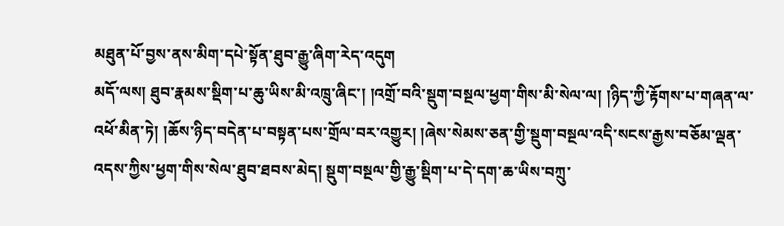མཐུན་པོ་བྱས་ནས་མིག་དཔེ་སྟོན་ཐུབ་རྒྱུ་ཞིག་རེད་འདུག
མདོ་ལས། ཐུབ་རྣམས་སྡིག་པ་ཆུ་ཡིས་མི་འཁྲུ་ཞིང་། །འགྲོ་བའི་སྡུག་བསྔལ་ཕྱག་གིས་མི་སེལ་ལ། །ཉིད་ཀྱི་རྟོགས་པ་གཞན་ལ་འཕོ་མིན་ཏེ། །ཆོས་ཉིད་བདེན་པ་བསྟན་པས་གྲོལ་བར་འགྱུར། །ཞེས་སེམས་ཅན་གྱི་སྡུག་བསྔལ་འདི་སངས་རྒྱས་བཅོམ་ལྡན་འདས་ཀྱིས་ཕྱག་གིས་སེལ་ཐུབ་ཐབས་མེད། སྡུག་བསྔལ་གྱི་རྒྱུ་སྡིག་པ་དེ་དག་ཆ་ཡིས་བཀྲུ་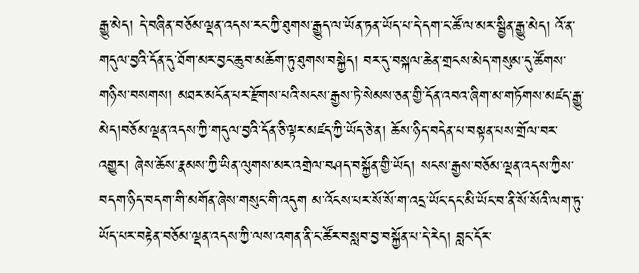རྒྱུ་མེད། དེ་བཞིན་བཅོམ་ལྡན་འདས་རང་ཀྱི་ཐུགས་རྒྱུད་ལ་ཡོན་ཏན་ཡོད་པ་དེ་དག་ང་ཚོ་ལ་མར་སྦྱིན་རྒྱུ་མེད། འོ་ན་གདུལ་བྱའི་དོན་དུ་ཐོག་མར་བྱང་ཆུབ་མཆོག་ཏུ་ཐུགས་བསྐྱེད། བར་དུ་བསྐལ་ཆེན་གྲངས་མེད་གསུམ་དུ་ཚོགས་གཉིས་བསགས། མཐར་མངོན་པར་རྫོགས་པའི་སངས་རྒྱས་ཏེ་སེམས་ཅན་གྱི་དོན་འབའ་ཞིག་མ་གཏོགས་མཛད་རྒྱུ་མེད།བཅོམ་ལྡན་འདས་ཀྱི་གདུལ་བྱའི་དོན་ཅི་ལྟར་མཛད་ཀྱི་ཡོད་ཅེ་ན། ཆོས་ཉིད་བདེན་པ་བསྟན་པས་གྲོལ་བར་འགྱུར། ཞེས་ཆོས་རྣམས་ཀྱི་ཡིན་ལུགས་མར་འགྲེལ་བཤད་བསྐྱོན་གྱི་ཡོད། སངས་རྒྱས་བཅོམ་ལྡན་འདས་ཀྱིས་བདག་ཉིད་བདག་གི་མགོན་ཞེས་གསུང་གི་འདུག མ་འོངས་པར་སོ་སོ་ག་འདྲ་ཡོང་དང་མི་ཡོང་བ་ནི་སོ་སོའི་ལག་ཏུ་ཡོད་པར་བརྟེན་བཅོམ་ལྡན་འདས་ཀྱི་ལས་འགན་ནི་ང་ཚོར་བསླབ་བྱ་བསྐྱོན་པ་དེ་རེད། བླང་དོར་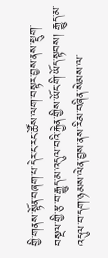གྱི་གནས་སྟོན་བཞག་པ་དེར་ང་རང་ཚོས་ལག་བསྟར་བྱས་ནས་སྡུག་བསྔལ་གྱི་རྩ་བ་རྒྱུད་མ་འདུལ་བའི་རྐྱེན་གྱིས་ཡོང་གི་ཡོད་སྟབས། རྒྱུད་མ་འདུལ་བ་དག་ཉམས་ལེན་བྱས་ནས་རིམ་བཞིན་སེམས་ལ་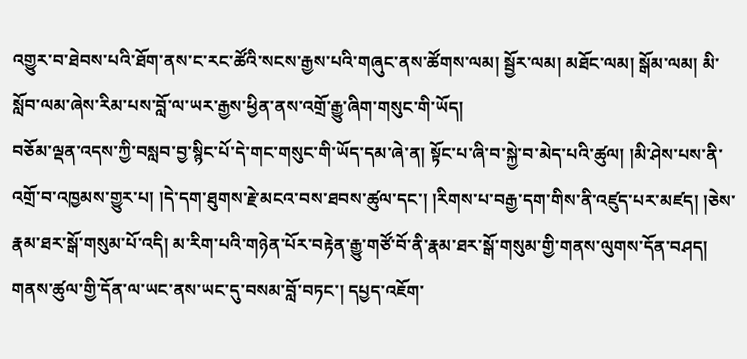འགྱུར་བ་ཐེབས་པའི་ཐོག་ནས་ང་རང་ཚོའི་སངས་རྒྱས་པའི་གཞུང་ནས་ཚོགས་ལམ། སྦྱོར་ལམ། མཐོང་ལམ། སྒོམ་ལམ། མི་སློབ་ལམ་ཞེས་རིམ་པས་བློ་ལ་ཡར་རྒྱས་ཕྱིན་ནས་འགྲོ་རྒྱུ་ཞིག་གསུང་གི་ཡོད།
བཅོམ་ལྡན་འདས་ཀྱི་བསླབ་བྱ་སྙིང་པོ་དེ་གང་གསུང་གི་ཡོད་དམ་ཞེ་ན། སྟོང་པ་ཞི་བ་སྐྱེ་བ་མེད་པའི་ཚུལ། །མི་ཤེས་པས་ནི་འགྲོ་བ་འཁྱམས་གྱུར་པ། །དེ་དག་ཐུགས་རྗེ་མངའ་བས་ཐབས་ཚུལ་དང་། །རིགས་པ་བརྒྱ་དག་གིས་ནི་འཛུད་པར་མཛད། །ཅེས་རྣམ་ཐར་སྒོ་གསུམ་པོ་འདི། མ་རིག་པའི་གཉེན་པོར་བརྟེན་རྒྱུ་གཙོ་བོ་ནི་རྣམ་ཐར་སྒོ་གསུམ་གྱི་གནས་ལུགས་དོན་བཤད། གནས་ཚུལ་གྱི་དོན་ལ་ཡང་ནས་ཡང་དུ་བསམ་བློ་བཏང་། དཔྱད་འཇོག་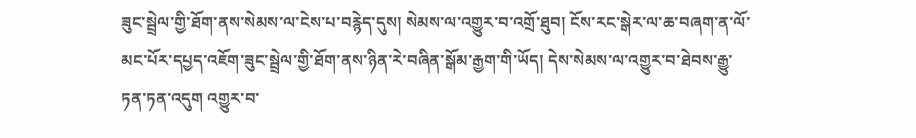ཟུང་སྦྲེལ་གྱི་ཐོག་ནས་སེམས་ལ་ངེས་པ་བརྙེད་དུས། སེམས་ལ་འགྱུར་བ་འགྲོ་ཐུབ། ངོས་རང་སྒེར་ལ་ཆ་བཞག་ན་ལོ་མང་པོར་དཔྱད་འཇོག་ཟུང་སྦྲེལ་གྱི་ཐོག་ནས་ཉིན་རེ་བཞིན་སྒོམ་རྒྱག་གི་ཡོད། དེས་སེམས་ལ་འགྱུར་བ་ཐེབས་རྒྱུ་ཏན་ཏན་འདུག འགྱུར་བ་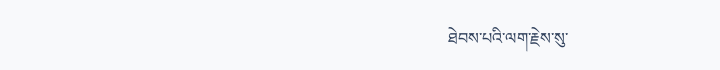ཐེབས་པའི་ལག་རྗེས་སུ་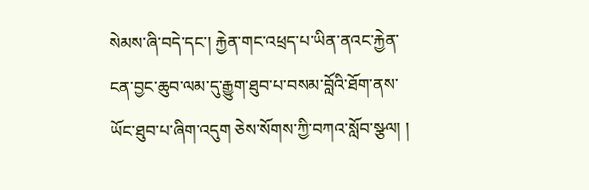སེམས་ཞི་བདེ་དང་། རྐྱེན་གང་འཕྲད་པ་ཡིན་ནའང་རྐྱེན་ངན་བྱང་ཆུབ་ལམ་དུ་རྒྱུག་ཐུབ་པ་བསམ་བློའི་ཐོག་ནས་ཡོང་ཐུབ་པ་ཞིག་འདུག ཅེས་སོགས་ཀྱི་བཀའ་སློབ་སྩལ། །